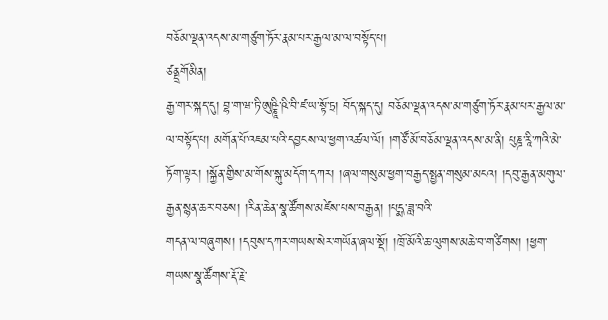བཅོམ་ལྡན་འདས་མ་གཙུག་ཏོར་རྣམ་པར་རྒྱལ་མ་ལ་བསྟོད་པ།
ཙནྡྲགོམིན།
རྒྱ་གར་སྐད་དུ། བྷ་ག་ཝ་ཏི་ཨུཥྞཱི་ཥི་བི་ཛ་ཡ་སྟོ་ཏྲ། བོད་སྐད་དུ། བཅོམ་ལྡན་འདས་མ་གཙུག་ཏོར་རྣམ་པར་རྒྱལ་མ་ལ་བསྟོད་པ། མགོན་པོ་འཇམ་པའི་དབྱངས་ལ་ཕྱག་འཚལ་ལོ། །གཙོ་མོ་བཅོམ་ལྡན་འདས་མ་ནི། པུཎྜ་རཱི་ཀའི་མེ་ཏོག་ལྟར། །སྐྱོན་གྱིས་མ་གོས་སྐུ་མདོག་དཀར། །ཞལ་གསུམ་ཕྱག་བརྒྱད་སྤྱན་གསུམ་མངའ། །དབུ་རྒྱན་མགུལ་རྒྱན་སྙན་ཆར་བཅས། །རིན་ཆེན་སྣ་ཚོགས་མཛེས་པས་བརྒྱན། །པདྨ་ཟླ་བའི་
གདན་ལ་བཞུགས། །དབུས་དཀར་གཡས་སེར་གཡོན་ཞལ་སྡོ། །ཁྲོ་མོའི་ཆ་ལུགས་མཆེ་བ་གཙིགས། །ཕྱག་གཡས་སྣ་ཚོགས་རྡོ་རྗེ་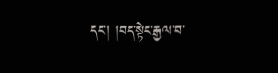དང་། །བད་སྟེང་རྒྱལ་བ་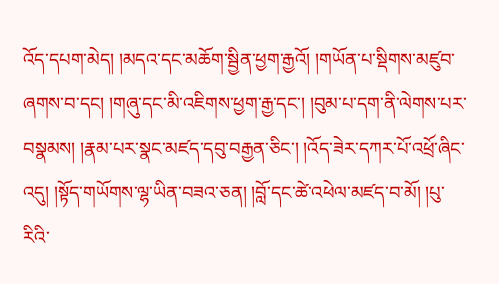འོད་དཔག་མེད། །མདའ་དང་མཆོག་སྦྱིན་ཕྱག་རྒྱའོ། །གཡོན་པ་སྡིགས་མཛུབ་ཞགས་བ་དང། །གཞུ་དང་མི་འཇིགས་ཕྱག་རྒྱ་དང་། །བུམ་པ་དག་ནི་ལེགས་པར་བསྣམས། །རྣམ་པར་སྣང་མཛད་དབུ་བརྒྱན་ཅིང་། །འོད་ཟེར་དཀར་པོ་འཕྲོ་ཞིང་འདུ། །སྟོད་གཡོགས་ལྷ་ཡིན་བཟའ་ཅན། །བློ་དང་ཚེ་འཕེལ་མཛད་བ་མོ། །པུ་རིའི་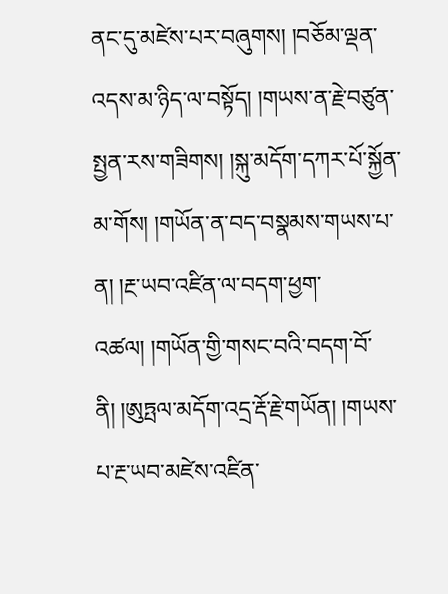ནང་དུ་མཛེས་པར་བཞུགས། །བཅོམ་ལྡན་འདས་མ་ཉིད་ལ་བསྟོད། །གཡས་ན་རྗེ་བཙུན་སྤྱན་རས་གཟིགས། །སྐུ་མདོག་དཀར་པོ་སྐྱོན་མ་གོས། །གཡོན་ན་བད་བསྣམས་གཡས་པ་ན། །རྔ་ཡབ་འཛིན་ལ་བདག་ཕྱག་འཚལ། །གཡོན་གྱི་གསང་བའི་བདག་བོ་ནི། །ཨུཏྤལ་མདོག་འདྲ་རྡོ་རྗེ་གཡོན། །གཡས་པ་རྔ་ཡབ་མཛེས་འཛིན་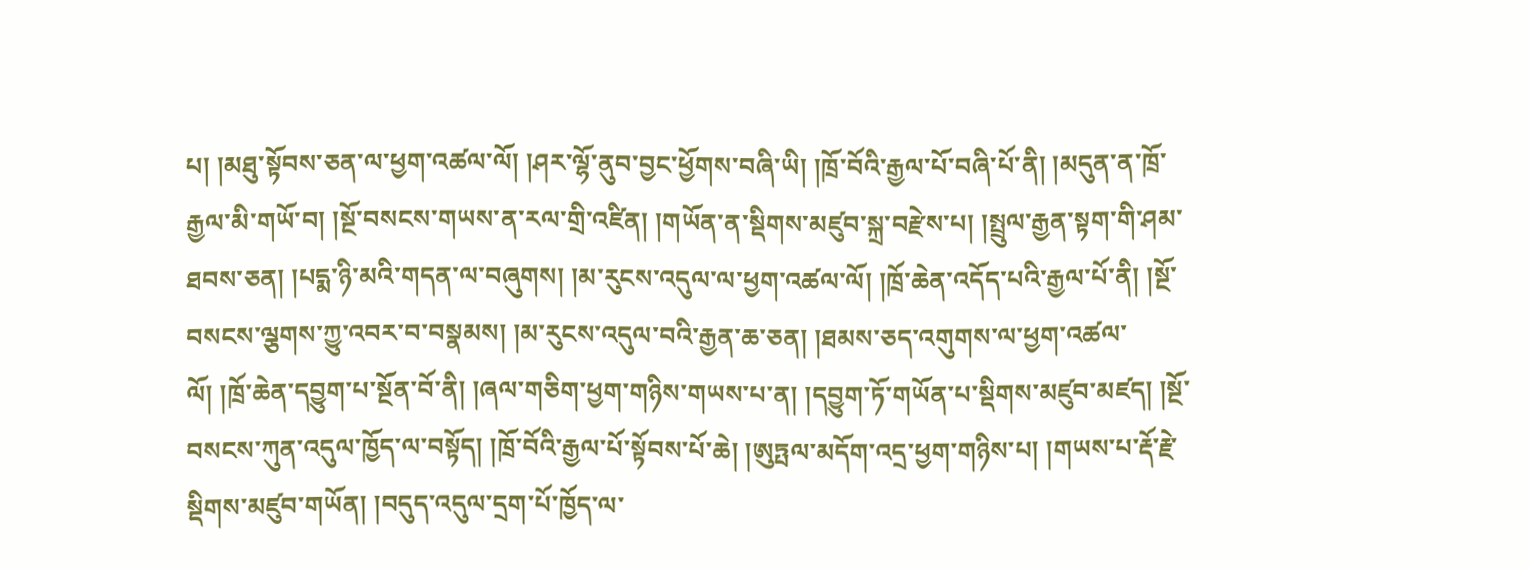པ། །མཐུ་སྟོབས་ཅན་ལ་ཕྱག་འཚལ་ལོ། །ཤར་ལྷོ་ནུབ་བྱང་ཕྱོགས་བཞི་ཡི། །ཁྲོ་བོའི་རྒྱལ་པོ་བཞི་པོ་ནི། །མདུན་ན་ཁྲོ་རྒྱལ་མི་གཡོ་བ། །སྔོ་བསངས་གཡས་ན་རལ་གྲི་འཛིན། །གཡོན་ན་སྡིགས་མཛུབ་སྐྲ་བརྫེས་པ། །སྤྲུལ་རྒྱན་སྟག་གི་ཤམ་ཐབས་ཅན། །པདྨ་ཉི་མའི་གདན་ལ་བཞུགས། །མ་རུངས་འདུལ་ལ་ཕྱག་འཚལ་ལོ། །ཁྲོ་ཆེན་འདོད་པའི་རྒྱལ་པོ་ནི། །སྔོ་བསངས་ལྕགས་ཀྱུ་འབར་བ་བསྣམས། །མ་རུངས་འདུལ་བའི་རྒྱན་ཆ་ཅན། །ཐམས་ཅད་འགུགས་ལ་ཕྱག་འཚལ་ལོ། །ཁྲོ་ཆེན་དབྱུག་པ་སྔོན་བོ་ནི། །ཞལ་གཅིག་ཕྱག་གཉིས་གཡས་པ་ན། །དབྱུག་ཏོ་གཡོན་པ་སྡིགས་མཛུབ་མཛད། །སྔོ་བསངས་ཀུན་འདུལ་ཁྱོད་ལ་བསྟོད། །ཁྲོ་བོའི་རྒྱལ་པོ་སྟོབས་པོ་ཆེ། །ཨུཏྤལ་མདོག་འདྲ་ཕྱག་གཉིས་པ། །གཡས་པ་རྡོ་རྗེ་སྡིགས་མཛུབ་གཡོན། །བདུད་འདུལ་དྲག་པོ་ཁྱོད་ལ་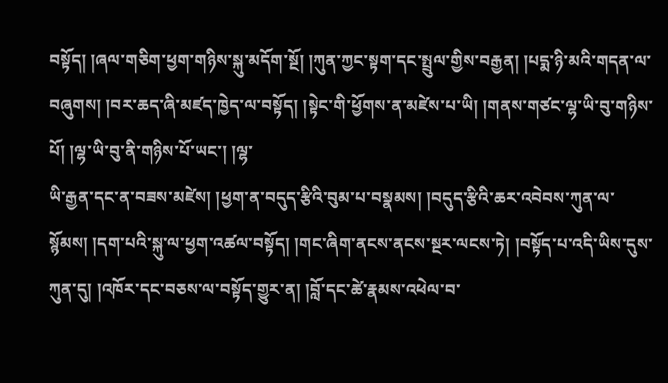བསྟོད། །ཞལ་གཅིག་ཕྱག་གཉིས་སྐུ་མདོག་སྔོ། །ཀུན་ཀྱང་སྟག་དང་སྤྲུལ་གྱིས་བརྒྱན། །པདྨ་ཉི་མའི་གདན་ལ་བཞུགས། །བར་ཆད་ཞི་མཛད་ཁྱེད་ལ་བསྟོད། །སྟེང་གི་ཕྱོགས་ན་མཛེས་པ་ཡི། །གནས་གཙང་ལྷ་ཡི་བུ་གཉིས་པོ། །ལྷ་ཡི་བུ་ནི་གཉིས་པོ་ཡང་། །ལྷ་
ཡི་རྒྱན་དང་ན་བཟས་མཛེས། །ཕྱག་ན་བདུད་རྩིའི་བུམ་པ་བསྣམས། །བདུད་རྩིའི་ཆར་འབེབས་ཀུན་ལ་སྙོམས། །དག་པའི་སྐུ་ལ་ཕྱག་འཚལ་བསྟོད། །གང་ཞིག་ནངས་ནངས་སྔར་ལངས་ཏེ། །བསྟོད་པ་འདི་ཡིས་དུས་ཀུན་དུ། །འཁོར་དང་བཅས་ལ་བསྟོད་གྱུར་ན། །བློ་དང་ཚེ་རྣམས་འཕེལ་བ་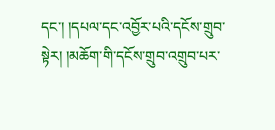དང་། །དཔལ་དང་འབྱོར་པའི་དངོས་གྲུབ་སྟེར། །མཆོག་གི་དངོས་གྲུབ་འགྲུབ་པར་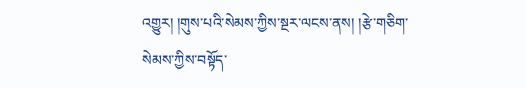འགྱུར། །གུས་པའི་སེམས་ཀྱིས་སྔར་ལངས་ནས། །རྩེ་གཅིག་སེམས་ཀྱིས་བསྟོད་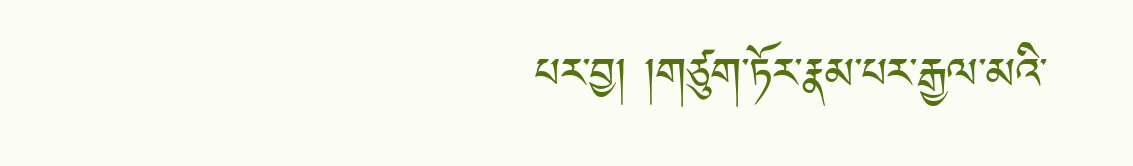པར་བྱ། །གཙུག་ཏོར་རྣམ་པར་རྒྱལ་མའི་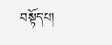བསྟོད་པ།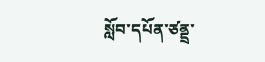སློབ་དཔོན་ཙནྡྲ་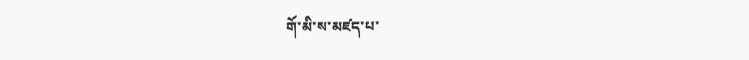གོ་མི་ས་མཛད་པ་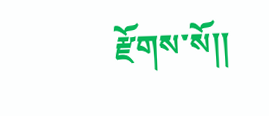རྫོགས་སོ།།